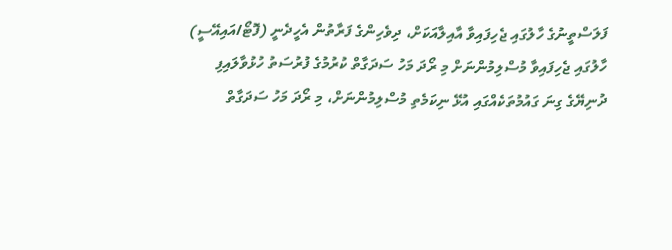ފަލަސްތީނުގެ ހާލުގައި ޖެހިފައިވާ އާއިލާއަކަށް، ދިވެހިންގެ ފަރާތުން އެހީދެނީ (ފޮޓޯ/އައިއޭސީ)
ހާލުގައި ޖެހިފައިވާ މުސްލިމުންނަށް މި ރޯދަ މަހު ސަދަގާތް ކުރުމުގެ ފުރުސަތު ހުޅުވާލައިފި
ދުނިޔޭގެ ގިނަ ގައުމުތަކެއްގައި އުޅޭ ނިކަމެތި މުސްލިމުންނަށް، މި ރޯދަ މަހު ސަދަގާތް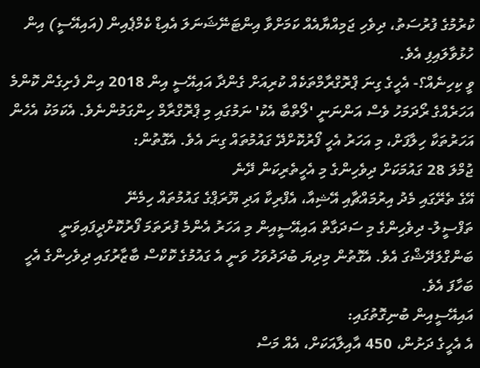ކުރުމުގެ ފުރުސަތު، ދިވެހި ޖަމިއްޔާއެއް ކަމަށްވާ އިންޓަނޭޝަނަލަ އެއިޑް ކެމްޕެއިން (އައިއޭސީ) އިން ހުޅުވާލައިފި އެވެ.
ވީ ކިހިނެއް؟- އެހީގެ ގިނަ ޕްރޮގްރާމްތަކެއް ކުރިއަށް ގެންދާ އައިއޭސީ އިން 2018 އިން ފެށިގެން ކޮންމެ އަހަރެއްގެ ރޯދަމަހު ވެސް އަންނަނީ 'ލޯތްބާ އެކު' ނަމުގައި މި ޕްރޮގްރާމް ހިންގަމުންނެވެ. އެކަމަކު އެހެން އަހަރުތަކާ ހިލާފަށް، މި އަހަރު އެހީ ފޯރުކޮށްދޭ ގައުމުތައް ގިނަ އެވެ. އެގޮތުން:
ޖުމްލަ 28 ގައުމަކަށް ދިވެހިންގެ މި އެހީތެރިކަން ދޭނެ
އޭގެ ތެރޭގައި މެދު އިރުމައްޗާއި އޭޝިއާ، އެފްރިކާ އަދި ޔޫރަޕްގެ ގައުމުތައް ހިމެނޭ
ތަފްސީލު- ދިވެހިންގެ މި ސަދަގާތް އައިއޭސީއިން މި އަހަރު އެންމެ ފުރަތަމަ ފޯރުކޮށްދީފައިވަނީ ބަންގްލަދޭޝްގަ އެވެ. އެގޮތުން މިދިޔަ ބުދަދުވަހު ވަނީ އެ ގައުމުގެ ކޮކްސް ބާޒާރުގައި ދިވެހިންގެ އެހީ ބަހާފަ އެވެ.
އައިއޭސީއިން ބުނިގޮތުގައި:
އެ އެހީގެ ދަށުން، 450 އާއިލާއަކަށް، އެއް މަސް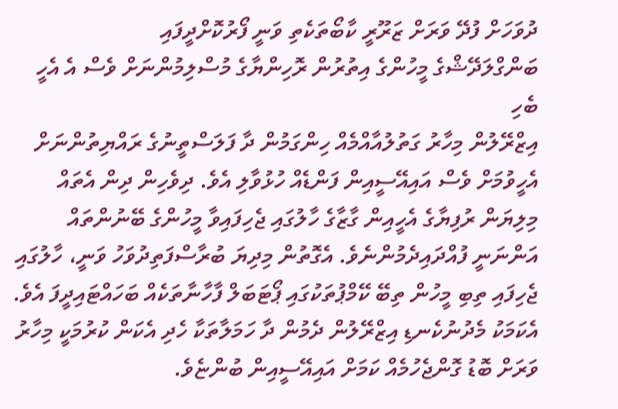ދުވަހަށް ފުދޭ ވަރަށް ޒަރޫރީ ކާބޯތަކެތި ވަނީ ފޯރުކޮށްދީފައި
ބަންގްލަދޭޝްގެ މީހުންގެ އިތުރުން ރޮހިންޔާގެ މުސްލިމުންނަށް ވެސް އެ އެހީ ބެހި
އިޒްރޭލުން މިހާރު ގަތުލުއާއްމެއް ހިންގަމުން ދާ ފަލަސްތީނުގެ ރައްޔިތުންނަށް އެހީވުމަށް ވެސް އައިއޭސީއިން ފަންޑެއް ހުޅުވާލި އެވެ. ދިވެހިން ދިން އެތައް މިލިޔަން ރުފިޔާގެ އެހީއިން ގާޒާގެ ހާލުގައި ޖެހިފައިވާ މީހުންގެ ބޭނުންތައް އަންނަނީ ފުއްދައިދެމުންނެވެ. އެގޮތުން މިދިޔަ ބުރާސްފަތިދުވަހު ވަނީ، ހާލުގައި ޖެހިފައި ތިބި މީހުން ތިބޭ ކޭމްޕުތަކުގައި ޕޯޓަބަލް ފާހާނާތަކެއް ބަހައްޓައިދީފަ އެވެ.
އެކަމަކު މެދުނުކެނޑި އިޒްރޭލުން ދެމުން ދާ ހަމަލާތަކާ ހެދި އެކަން ކުރުމަކީ މިހާރު ވަރަށް ބޮޑު ގޮންޖެހުމެއް ކަމަށް އައިއޭސީއިން ބުންޏެވެ.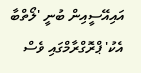އައިއޭސީއިން ބުނީ 'ލޯތްބާ އެކު' ޕްރޮގްރާމްގައި ވެސް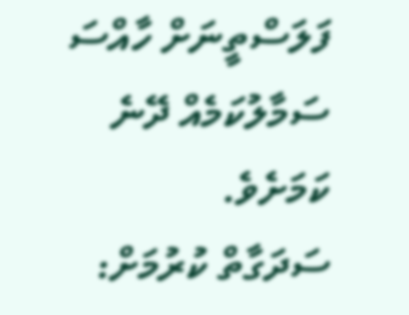ފަލަސްތީނަށް ހާއްސަ ސަމާލުކަމެއް ދޭނެ ކަމަށެވެ.
ސަދަގާތް ކުރުމަށް: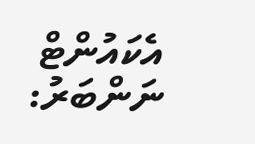އެކައުންޓް ނަންބަރު: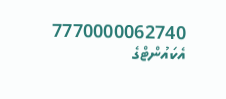7770000062740
އެކައުންޓްގެ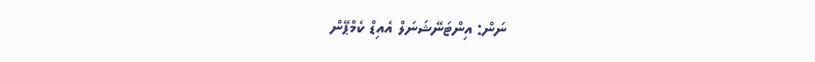ނަން: އިންޓަނޭޝަނަލް އެއިޑް ކެމްޕޭން